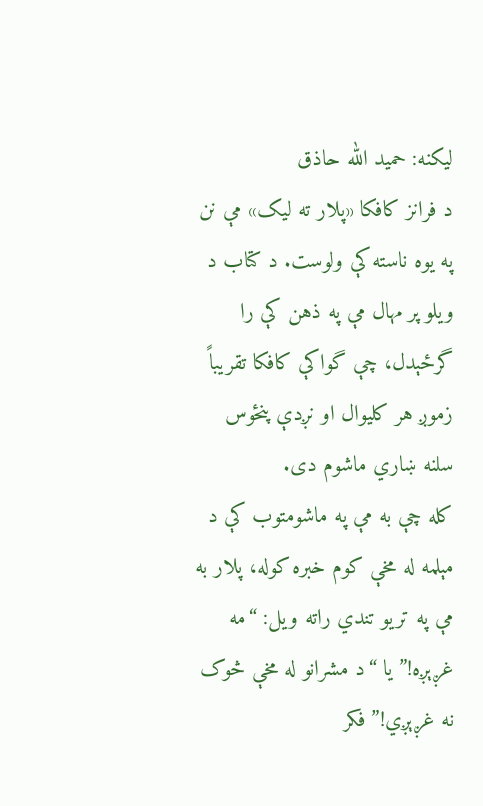لیکنه: حمید الله حاذق
د فرانز کافکا «پلار ته لیک» مې نن په یوه ناسته کې ولوست. د کتاب د ویلو پر مهال مې په ذهن کې را گرځېدل، چې گواکې کافکا تقریباً زموږ هر کلیوال او نږدې پنځوس سلنه ښاري ماشوم دی.
کله چې به مې په ماشومتوب کې د مېلمه له مخې کوم خبره کوله، پلار به مې په تریو تندي راته ویل: “مه غږېږه!” یا “د مشرانو له مخې څوک نه غږېږي!” فکر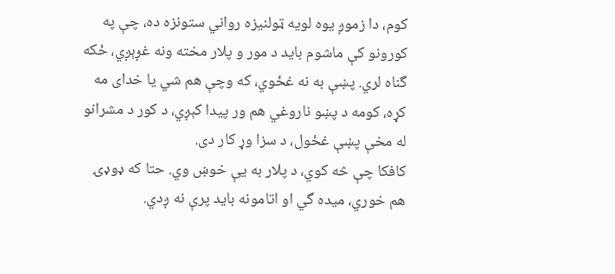کوم، دا زموږ یوه لویه ټولنیزه رواني ستونزه ده، چې په کورونو کې ماشوم باید د مور و پلار مخته ونه غږېږي، ځکه گناه لري. پښې به نه غځوي، که وچې هم شي یا خدای مه کړه، کومه د پښو ناروغي هم ور پیدا کېږي، د کور د مشرانو له مخې پښې غځول، د سزا وړ کار دی.
کافکا چې څه کوي، د پلار به یې خوښ وي. حتا که ډوډۍ هم خوري، میده گي او اتامونه باید پرې نه ږدي.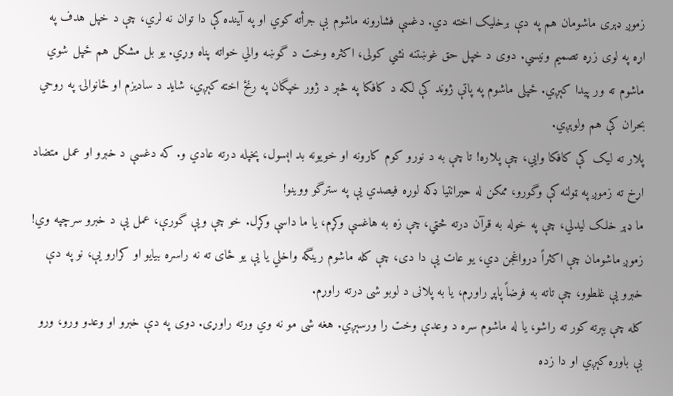زموږ ډېری ماشومان هم په دې برخلیک اخته دي. دغسې فشارونه ماشوم بې جرأته کوي او په آینده کې دا توان نه لري، چې د خپل هدف په اړه په لوی زړه تصمیم ونیسي. دوی د خپل حق غوښتنه نشي کولی، اکثره وخت د گوښه والي خواته پناه وړي. یو بل مشکل هم ځپل شوي ماشوم ته ور پیدا کېږي. ځپلی ماشوم په پاتې ژوند کې لکه د کافکا په څېر د ژور خپگان په رنځ اخته کېږي، شاید د سادیزم او ځانوالۍ په روحي بحران کې هم ولوېږي.
پلار ته لیک کې کافکا وایي، چې پلاره! تا چې به د نورو کوم کارونه او خویونه بد اېسول، پخپله درته عادي و. که دغسې د خبرو او عمل متضاد اړخ ته زموږ په ټولنه کې وگورو، ممکن له حیرانتیا ډکه لوړه فیصدي یې په سترگو ووینو!
ما ډېر خلک لیدلي، چې په خوله به قرآن درته څټي، چې زه به هاغسې وکړم، یا ما داسې وکړل. خو چې ویې گورې، عمل یې د خبرو سرچپه وي!
زموږ ماشومان چې اکثراً درواغجن دي، یو عات یې دا دی، چې کله ماشوم رینگه واخلي یا یې یو ځای ته نه راسره بیایو او کرارو یې، نو په دې خبرو یې غلطوو، چې تاته به فرضاً پاپړ راوړم، یا به پلانی د لوبو شی درته راوړم.
کله چې بېرته کور ته راشو، یا له ماشوم سره د وعدې وخت را ورسېږي. هغه شی مو نه وي ورته راوړی. دوی په دې خبرو او وعدو ورو، ورو بې باوره کېږي او دا زده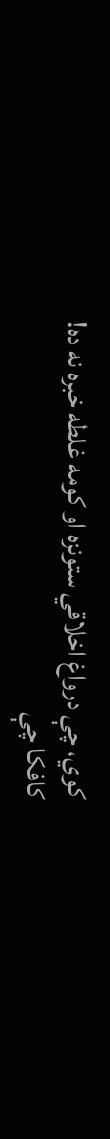کوي، چې درواغ اخلاقي ستونزه او کومه غلطه خبره نه ده!
کافکا چې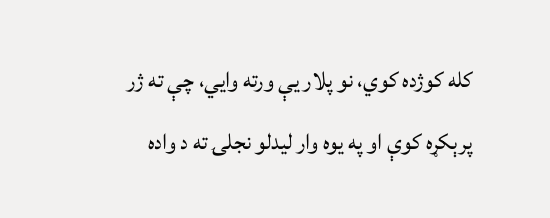کله کوژده کوي، نو پلار یې ورته وایي، چې ته ژر پرېکړه کوې او په یوه وار لیدلو نجلۍ ته د واده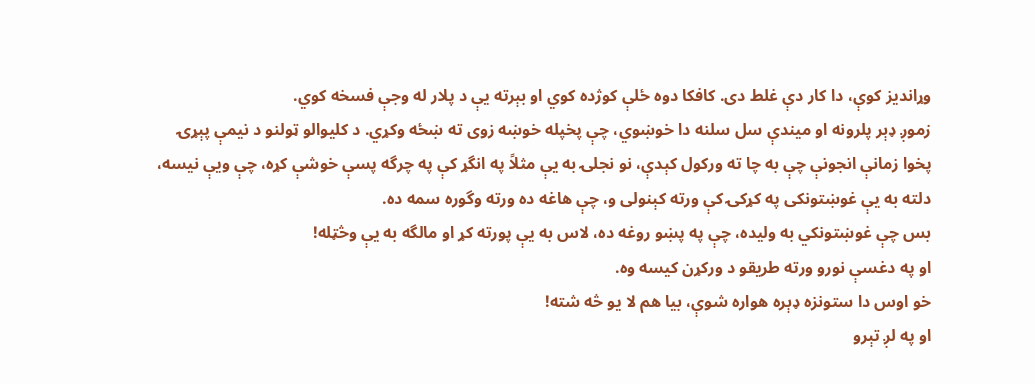وړاندیز کوې، دا کار دې غلط دی. کافکا دوه ځلې کوژده کوي او بېرته یې د پلار له وجې فسخه کوي.
زموږ ډېر پلرونه او میندې سل سلنه دا خوښوي، چې پخپله خوښه زوی ته ښځه وکړي. د کلیوالو ټولنو د نیمې پېړۍ پخوا زمانې انجونې چې به چا ته ورکول کېدې، نو نجلۍ به یې مثلاً په انگړ کې په چرگه پسې خوشې کړه، چې ویې نیسه، دلته به یې غوښتونکی په کړکۍ کې ورته کېنولی و، چې هاغه ده ورته وگوره سمه ده.
بس چې غوښتونکي به ولیده، چې په پښو روغه ده، لاس به یې پورته کړ او مالگه به یې وڅټله!
او په دغسې نورو ورته طریقو د ورکړن کیسه وه.
خو اوس دا ستونزه ډېره هواره شوې، بیا هم لا یو څه شته!
او په لږ تېرو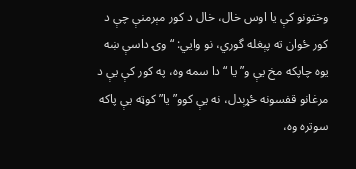وختونو کې یا اوس خال، خال د کور مېرمنې چې د کور ځوان ته پېغله گوري، نو وایي: “وۍ داسې ښه یوه چاپکه مخ یې و” یا “دا سمه وه، په کور کې یې د مرغانو قفسونه ځړېدل، نه یې کوو” یا” کوټه یې پاکه سوتره وه،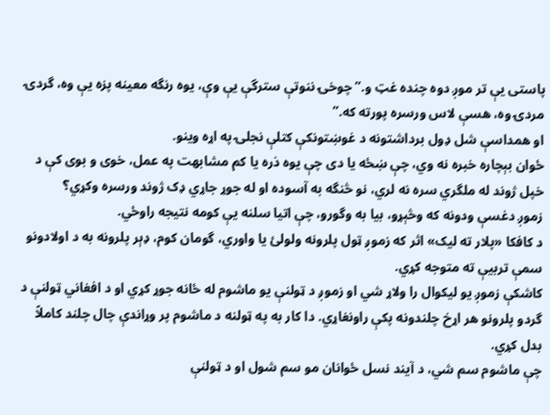پاستی یې تر موږ دوه چنده غټ و.” چوخۍ ننوتې سترگې یې وې، یوه رنگه معینه پزه یې وه، گردۍ مردۍ وه، هسې لاس ورسره پورته که.”
او همداسې شل ډول برداشتونه د غوښتونکې کتلې نجلۍ په اړه وینو.
ځوان بېچاره خبره نه وي، چې ښځه یا دی چې یوه ذره یا کم مشابهت په عمل، خوی و بوی کې د خپل ژوند له ملگري سره نه لري، نو څنگه به آسوده او له جوړ جاړي ډک ژوند ورسره وکړي؟
زموږ دغسې ودونه که وڅېړو، بیا به وگورو، چې اتیا سلنه یې کومه نتیجه راوځي.
د کافکا «پلار ته لیک» اثر که زموږ ټول پلرونه ولولئ یا واوري، گومان کوم، ډېر پلرونه به د اولادونو سمې تربیې ته متوجه کړي.
کاشکې زموږ یو لیکوال را ولاړ شي او زموږ د ټولنې یو ماشوم له ځانه جوړ کړي او د افغاني ټولنې د گردو پلرونو هر اړخ چلندونه پکې راونغاړي. دا کار به په ټولنه د ماشوم پر وړاندې چال چلند کاملاً بدل کړي.
چې ماشوم سم شي، د آیند نسل ځوانان مو سم شول او د ټولنې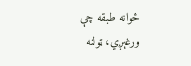ځوانه طبقه چې ورغېږي، ټولنه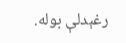رغېدلې بوله.